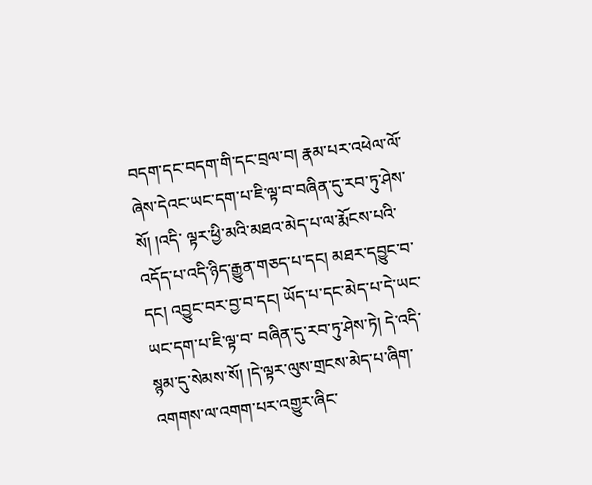བདག་དང་བདག་གི་དང་བྲལ་བ། རྣམ་པར་འཕེལ་ལོ་ཞེས་དེའང་ཡང་དག་པ་ཇི་ལྟ་བ་བཞིན་དུ་རབ་ཏུ་ཤེས་སོ། །འདི་ ལྟར་ཕྱི་མའི་མཐའ་མེད་པ་ལ་རྨོངས་པའི་འདོད་པ་འདི་ཉིད་རྒྱུན་གཅད་པ་དང། མཐར་དབྱུང་བ་དང། འབྱུང་བར་བྱ་བ་དང། ཡོད་པ་དང་མེད་པ་དེ་ཡང་ཡང་དག་པ་ཇི་ལྟ་བ་ བཞིན་དུ་རབ་ཏུ་ཤེས་ཏེ། དེ་འདི་སྙམ་དུ་སེམས་སོ། །དེ་ལྟར་ལུས་གྲངས་མེད་པ་ཞིག་འགགས་ལ་འགག་པར་འགྱུར་ཞིང་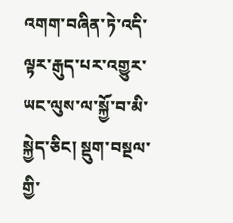འགག་བཞིན་ཏེ་འདི་ལྟར་རྒུད་པར་འགྱུར་ ཡང་ལུས་ལ་སྐྱོ་བ་མི་སྐྱེད་ཅིང། སྡུག་བསྔལ་གྱི་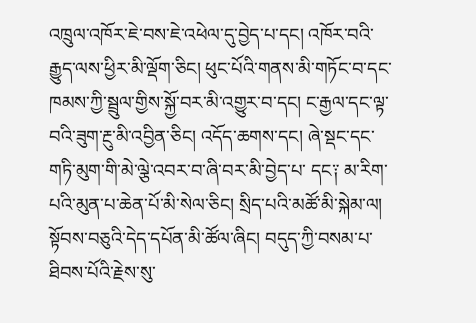འཁྲུལ་འཁོར་ཇེ་བས་ཇེ་འཕེལ་དུ་བྱེད་པ་དང། འཁོར་བའི་རྒྱུད་ལས་ཕྱིར་མི་ལྡོག་ཅིང། ཕུང་པོའི་གནས་མི་གཏོང་བ་དང་ ཁམས་ཀྱི་སྦྲུལ་གྱིས་སྐྱོ་བར་མི་འགྱུར་བ་དང། ང་རྒྱལ་དང་ལྟ་བའི་ཟུག་རྔུ་མི་འབྱིན་ཅིང། འདོད་ཆགས་དང། ཞེ་སྡང་དང་གཏི་མུག་གི་མེ་ལྕེ་འབར་བ་ཞི་བར་མི་བྱེད་པ་ དང༑ མ་རིག་པའི་མུན་པ་ཆེན་པོ་མི་སེལ་ཅིང། སྲིད་པའི་མཚོ་མི་སྐེམ་ལ། སྟོབས་བཅུའི་དེད་དཔོན་མི་ཚོལ་ཞིང། བདུད་ཀྱི་བསམ་པ་ཐིབས་པོའི་རྗེས་སུ་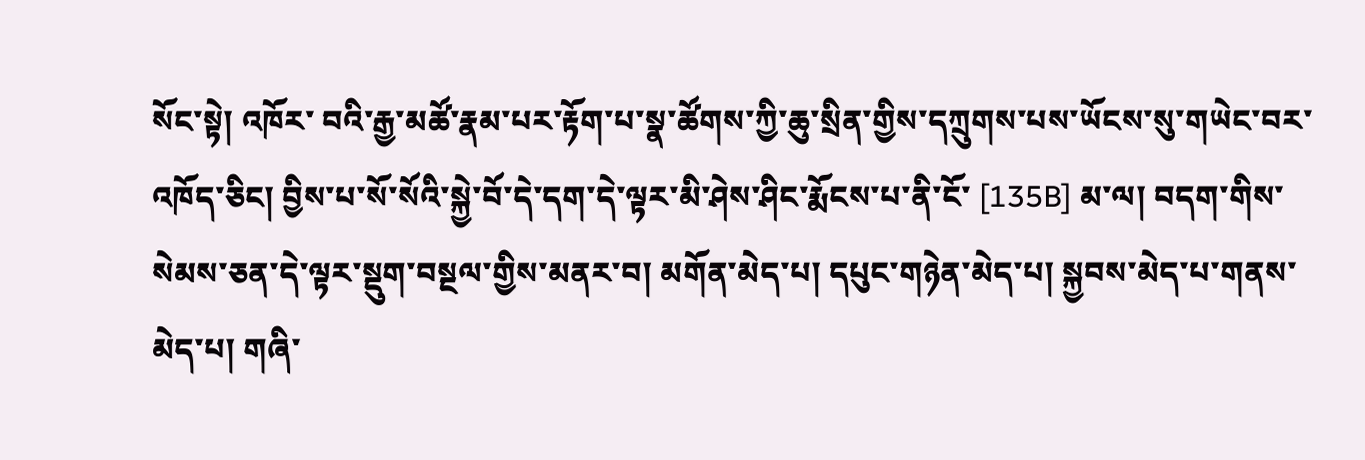སོང་སྟེ། འཁོར་ བའི་རྒྱ་མཚོ་རྣམ་པར་རྟོག་པ་སྣ་ཚོགས་ཀྱི་ཆུ་སྲིན་གྱིས་དཀྲུགས་པས་ཡོངས་སུ་གཡེང་བར་འཁོད་ཅིང། བྱིས་པ་སོ་སོའི་སྐྱེ་བོ་དེ་དག་དེ་ལྟར་མི་ཤེས་ཤིང་རྨོངས་པ་ནི་ངོ་ [135B] མ་ལ། བདག་གིས་སེམས་ཅན་དེ་ལྟར་སྡུག་བསྔལ་གྱིས་མནར་བ། མགོན་མེད་པ། དཔུང་གཉེན་མེད་པ། སྐྱབས་མེད་པ་གནས་མེད་པ། གཞི་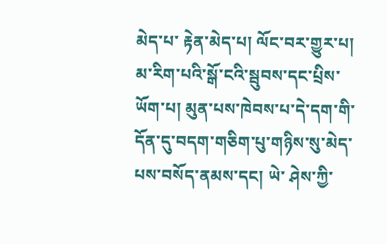མེད་པ་ རྟེན་མེད་པ། ལོང་བར་གྱུར་པ། མ་རིག་པའི་སྒོ་ངའི་སྦུབས་དང་པྲིས་ཡོག་པ། མུན་པས་ཁེབས་པ་དེ་དག་གི་དོན་དུ་བདག་གཅིག་པུ་གཉིས་སུ་མེད་པས་བསོད་ནམས་དང། ཡེ་ ཤེས་ཀྱི་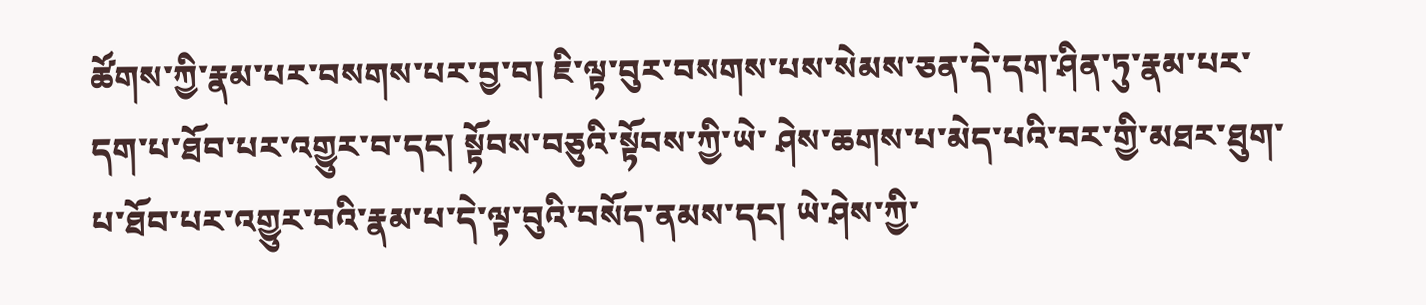ཚོགས་ཀྱི་རྣམ་པར་བསགས་པར་བྱ་བ། ཇི་ལྟ་བུར་བསགས་པས་སེམས་ཅན་དེ་དག་ཤིན་ཏུ་རྣམ་པར་དག་པ་ཐོབ་པར་འགྱུར་བ་དང། སྟོབས་བཅུའི་སྟོབས་ཀྱི་ཡེ་ ཤེས་ཆགས་པ་མེད་པའི་བར་གྱི་མཐར་ཐུག་པ་ཐོབ་པར་འགྱུར་བའི་རྣམ་པ་དེ་ལྟ་བུའི་བསོད་ནམས་དང། ཡེ་ཤེས་ཀྱི་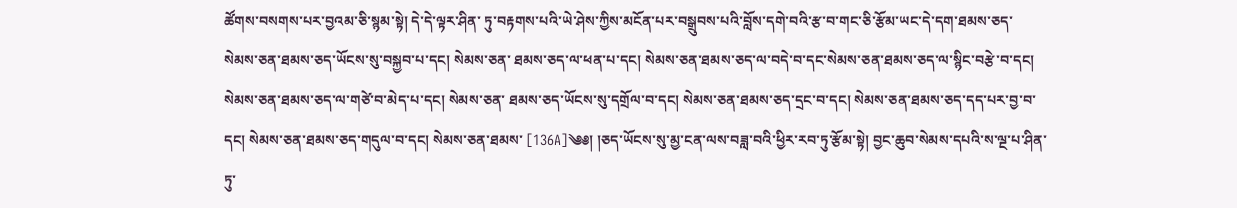ཚོགས་བསགས་པར་བྱའམ་ཅི་སྙམ་སྟེ། དེ་དེ་ལྟར་ཤིན་ ཏུ་བརྟགས་པའི་ཡེ་ཤེས་ཀྱིས་མངོན་པར་བསྒྲུབས་པའི་བློས་དགེ་བའི་རྩ་བ་གང་ཅི་རྩོམ་ཡང་དེ་དག་ཐམས་ཅད་སེམས་ཅན་ཐམས་ཅད་ཡོངས་སུ་བསྐྱབ་པ་དང། སེམས་ཅན་ ཐམས་ཅད་ལ་ཕན་པ་དང། སེམས་ཅན་ཐམས་ཅད་ལ་བདེ་བ་དང་སེམས་ཅན་ཐམས་ཅད་ལ་སྙིང་བརྩེ་བ་དང། སེམས་ཅན་ཐམས་ཅད་ལ་གཙེ་བ་མེད་པ་དང། སེམས་ཅན་ ཐམས་ཅད་ཡོངས་སུ་དགྲོལ་བ་དང། སེམས་ཅན་ཐམས་ཅད་དྲང་བ་དང། སེམས་ཅན་ཐམས་ཅད་དད་པར་བྱ་བ་དང། སེམས་ཅན་ཐམས་ཅད་གདུལ་བ་དང། སེམས་ཅན་ཐམས་ [136A]༄༅། །ཅད་ཡོངས་སུ་མྱ་ངན་ལས་བཟླ་བའི་ཕྱིར་རབ་ཏུ་རྩོམ་སྟེ། བྱང་ཆུབ་སེམས་དཔའི་ས་ལྔ་པ་ཤིན་ཏུ་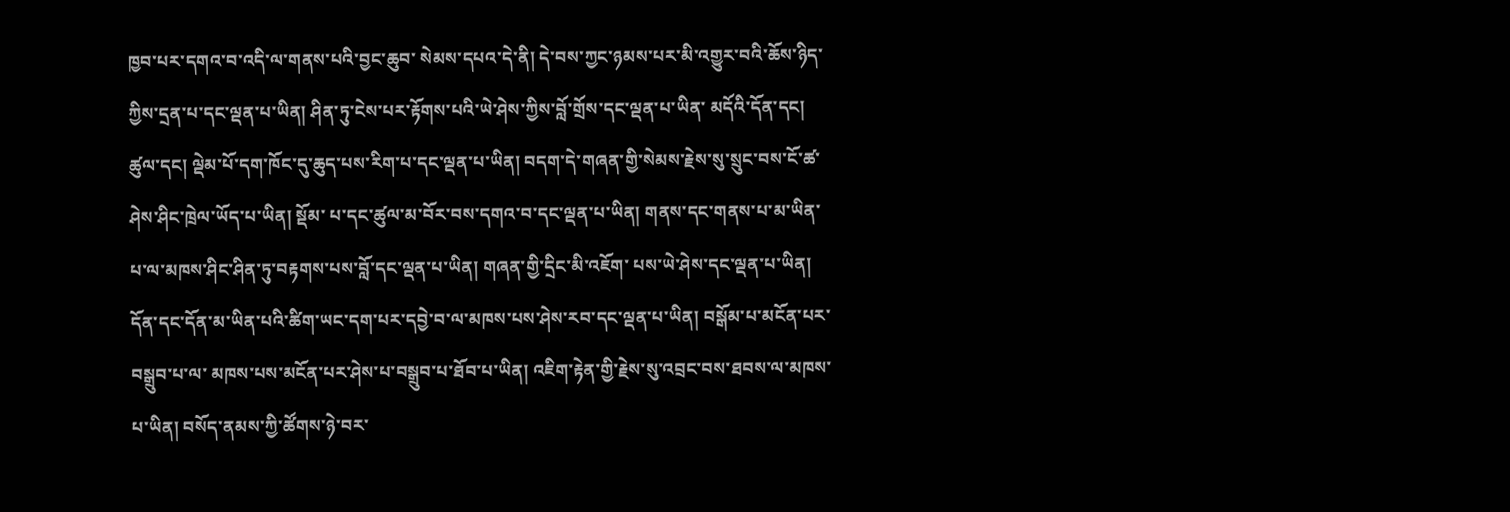ཁྱབ་པར་དགའ་བ་འདི་ལ་གནས་པའི་བྱང་ཆུབ་ སེམས་དཔའ་དེ་ནི། དེ་བས་ཀྱང་ཉམས་པར་མི་འགྱུར་བའི་ཆོས་ཉིད་ཀྱིས་དྲན་པ་དང་ལྡན་པ་ཡིན། ཤིན་ཏུ་ངེས་པར་རྟོགས་པའི་ཡེ་ཤེས་ཀྱིས་བློ་གྲོས་དང་ལྡན་པ་ཡིན་ མདོའི་དོན་དང། ཚུལ་དང། ལྡེམ་པོ་དག་ཁོང་དུ་ཆུད་པས་རིག་པ་དང་ལྡན་པ་ཡིན། བདག་དེ་གཞན་གྱི་སེམས་རྗེས་སུ་སྲུང་བས་ངོ་ཚ་ཤེས་ཤིང་ཁྲེལ་ཡོད་པ་ཡིན། སྡོམ་ པ་དང་ཚུལ་མ་བོར་བས་དགའ་བ་དང་ལྡན་པ་ཡིན། གནས་དང་གནས་པ་མ་ཡིན་པ་ལ་མཁས་ཤིང་ཤིན་ཏུ་བརྟགས་པས་བློ་དང་ལྡན་པ་ཡིན། གཞན་གྱི་དྲིང་མི་འཇོག་ པས་ཡེ་ཤེས་དང་ལྡན་པ་ཡིན། དོན་དང་དོན་མ་ཡིན་པའི་ཚིག་ཡང་དག་པར་དབྱེ་བ་ལ་མཁས་པས་ཤེས་རབ་དང་ལྡན་པ་ཡིན། བསྒོམ་པ་མངོན་པར་བསྒྲུབ་པ་ལ་ མཁས་པས་མངོན་པར་ཤེས་པ་བསྒྲུབ་པ་ཐོབ་པ་ཡིན། འཇིག་རྟེན་གྱི་རྗེས་སུ་འབྲང་བས་ཐབས་ལ་མཁས་པ་ཡིན། བསོད་ནམས་ཀྱི་ཚོགས་ཉེ་བར་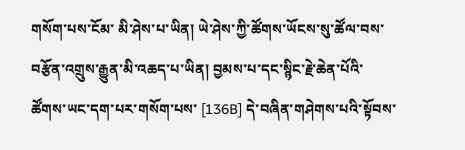གསོག་པས་ངོམ་ མི་ཤེས་པ་ཡིན། ཡེ་ཤེས་ཀྱི་ཚོགས་ཡོངས་སུ་ཚོལ་བས་བརྩོན་འགྲུས་རྒྱུན་མི་འཆད་པ་ཡིན། བྱམས་པ་དང་སྙིང་རྗེ་ཆེན་པོའི་ཚོགས་ཡང་དག་པར་གསོག་པས་ [136B] དེ་བཞིན་གཤེགས་པའི་སྟོབས་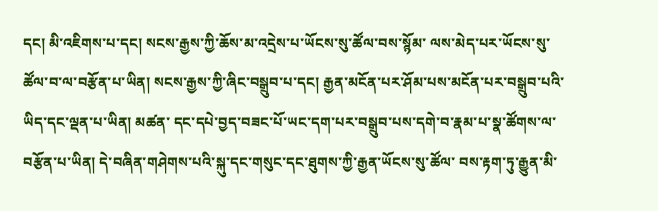དང། མི་འཇིགས་པ་དང། སངས་རྒྱས་ཀྱི་ཆོས་མ་འདྲེས་པ་ཡོངས་སུ་ཚོལ་བས་སྙོམ་ ལས་མེད་པར་ཡོངས་སུ་ཚོལ་བ་ལ་བརྩོན་པ་ཡིན། སངས་རྒྱས་ཀྱི་ཞིང་བསྒྲུབ་པ་དང། རྒྱན་མངོན་པར་ཤོམ་པས་མངོན་པར་བསྒྲུབ་པའི་ཡིད་དང་ལྡན་པ་ཡིན། མཚན་ དང་དཔེ་བྱད་བཟང་པོ་ཡང་དག་པར་བསྒྲུབ་པས་དགེ་བ་རྣམ་པ་སྣ་ཚོགས་ལ་བརྩོན་པ་ཡིན། དེ་བཞིན་གཤེགས་པའི་སྐུ་དང་གསུང་དང་ཐུགས་ཀྱི་རྒྱན་ཡོངས་སུ་ཚོལ་ བས་རྟག་ཏུ་རྒྱུན་མི་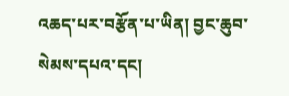འཆད་པར་བརྩོན་པ་ཡིན། བྱང་ཆུབ་སེམས་དཔའ་དང།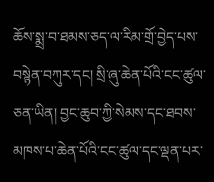ཆོས་སྨྲ་བ་ཐམས་ཅད་ལ་རིམ་གྲོ་བྱེད་པས་བསྙེན་བཀུར་དང། སྲི་ཞུ་ཆེན་པོའི་ངང་ཚུལ་ ཅན་ཡིན། བྱང་ཆུབ་ཀྱི་སེམས་དང་ཐབས་མཁས་པ་ཆེན་པོའི་ངང་ཚུལ་དང་ལྡན་པར་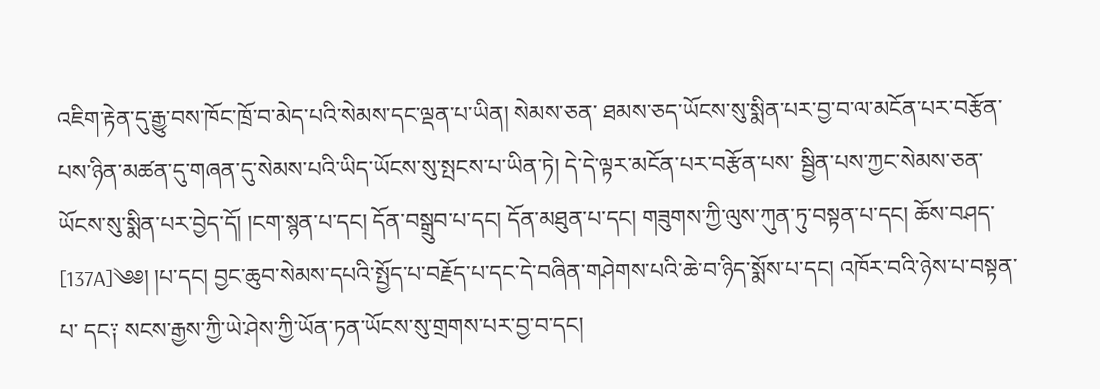འཇིག་རྟེན་དུ་རྒྱུ་བས་ཁོང་ཁྲོ་བ་མེད་པའི་སེམས་དང་ལྡན་པ་ཡིན། སེམས་ཅན་ ཐམས་ཅད་ཡོངས་སུ་སྨིན་པར་བྱ་བ་ལ་མངོན་པར་བརྩོན་པས་ཉིན་མཚན་དུ་གཞན་དུ་སེམས་པའི་ཡིད་ཡོངས་སུ་སྤངས་པ་ཡིན་ཏེ། དེ་དེ་ལྟར་མངོན་པར་བརྩོན་པས་ སྦྱིན་པས་ཀྱང་སེམས་ཅན་ཡོངས་སུ་སྨིན་པར་བྱེད་དོ། །ངག་སྙན་པ་དང། དོན་བསྒྲུབ་པ་དང། དོན་མཐུན་པ་དང། གཟུགས་ཀྱི་ལུས་ཀུན་ཏུ་བསྟན་པ་དང། ཆོས་བཤད་ [137A]༄༅། །པ་དང། བྱང་ཆུབ་སེམས་དཔའི་སྤྱོད་པ་བརྗོད་པ་དང་དེ་བཞིན་གཤེགས་པའི་ཆེ་བ་ཉིད་སྨོས་པ་དང། འཁོར་བའི་ཉེས་པ་བསྟན་པ་ དང༑ སངས་རྒྱས་ཀྱི་ཡེ་ཤེས་ཀྱི་ཡོན་ཏན་ཡོངས་སུ་གྲགས་པར་བྱ་བ་དང།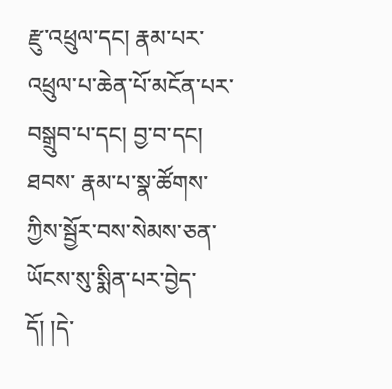རྫུ་འཕྲུལ་དང། རྣམ་པར་འཕྲུལ་པ་ཆེན་པོ་མངོན་པར་བསྒྲུབ་པ་དང། བྱ་བ་དང། ཐབས་ རྣམ་པ་སྣ་ཚོགས་ཀྱིས་སྦྱོར་བས་སེམས་ཅན་ཡོངས་སུ་སྨིན་པར་བྱེད་དོ། །དེ་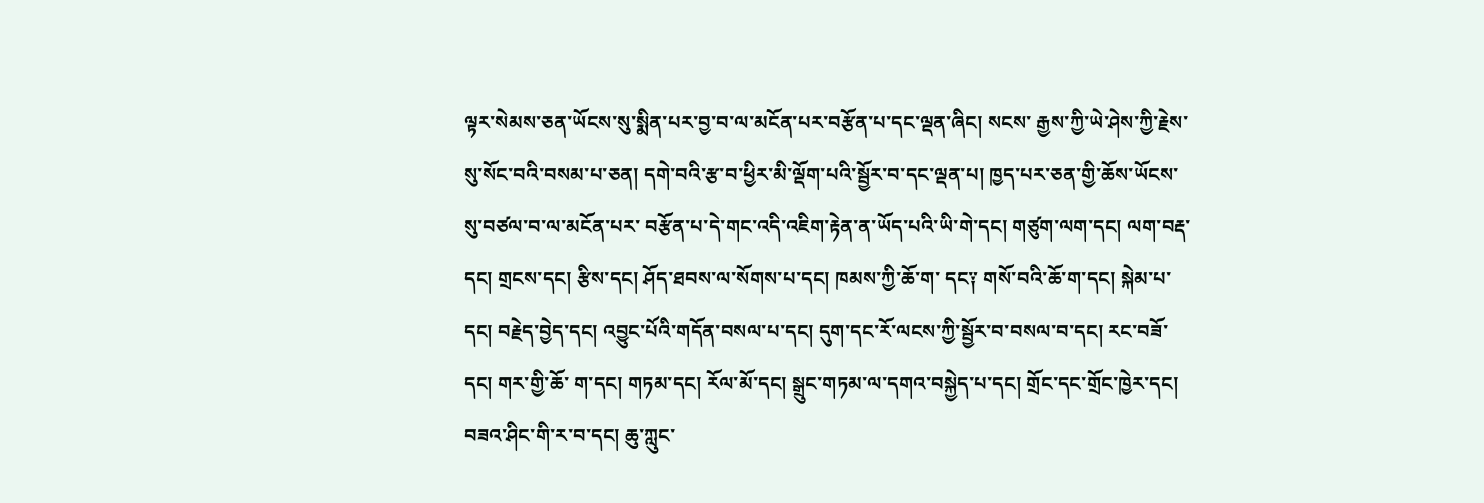ལྟར་སེམས་ཅན་ཡོངས་སུ་སྨིན་པར་བྱ་བ་ལ་མངོན་པར་བརྩོན་པ་དང་ལྡན་ཞིང། སངས་ རྒྱས་ཀྱི་ཡེ་ཤེས་ཀྱི་རྗེས་སུ་སོང་བའི་བསམ་པ་ཅན། དགེ་བའི་རྩ་བ་ཕྱིར་མི་ལྡོག་པའི་སྦྱོར་བ་དང་ལྡན་པ། ཁྱད་པར་ཅན་གྱི་ཆོས་ཡོངས་སུ་བཙལ་བ་ལ་མངོན་པར་ བརྩོན་པ་དེ་གང་འདི་འཇིག་རྟེན་ན་ཡོད་པའི་ཡི་གེ་དང། གཙུག་ལག་དང། ལག་བརྡ་དང། གྲངས་དང། རྩིས་དང། ཤོད་ཐབས་ལ་སོགས་པ་དང། ཁམས་ཀྱི་ཆོ་ག་ དང༑ གསོ་བའི་ཆོ་ག་དང། སྐེམ་པ་དང། བརྗེད་བྱེད་དང། འབྱུང་པོའི་གདོན་བསལ་པ་དང། དུག་དང་རོ་ལངས་ཀྱི་སྦྱོར་བ་བསལ་བ་དང། རང་བཟོ་དང། གར་གྱི་ཆོ་ ག་དང། གཏམ་དང། རོལ་མོ་དང། སྒྲུང་གཏམ་ལ་དགའ་བསྐྱེད་པ་དང། གྲོང་དང་གྲོང་ཁྱེར་དང། བཟའ་ཤིང་གི་ར་བ་དང། ཆུ་ཀླུང་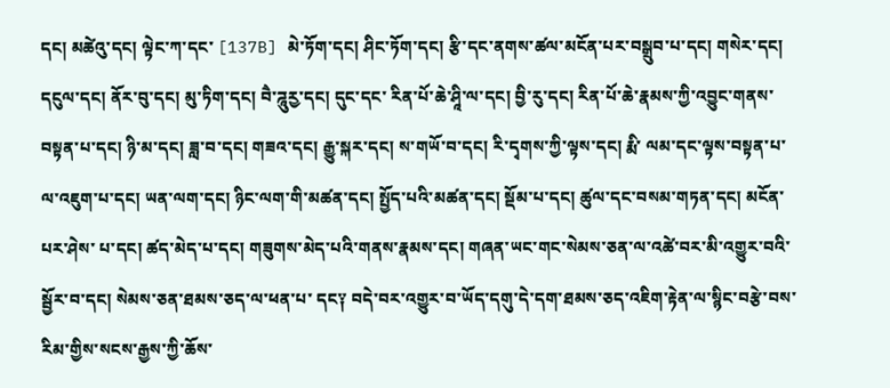དང། མཚེའུ་དང། ལྟེང་ཀ་དང་ [137B] མེ་ཏོག་དང། ཤིང་ཏོག་དང། རྩི་དང་ནགས་ཚལ་མངོན་པར་བསྒྲུབ་པ་དང། གསེར་དང། དངུལ་དང། ནོར་བུ་དང། མུ་ཏིག་དང། བཻ་ཌཱུརྱ་དང། དུང་དང་ རིན་པོ་ཆེ་ཤཱི་ལ་དང། བྱི་རུ་དང། རིན་པོ་ཆེ་རྣམས་ཀྱི་འབྱུང་གནས་བསྟན་པ་དང། ཉི་མ་དང། ཟླ་བ་དང། གཟའ་དང། རྒྱུ་སྐར་དང། ས་གཡོ་བ་དང། རི་དྭགས་ཀྱི་ལྟས་དང། རྨི་ ལམ་དང་ལྟས་བསྟན་པ་ལ་འཇུག་པ་དང། ཡན་ལག་དང། ཉིང་ལག་གི་མཚན་དང། སྤྱོད་པའི་མཚན་དང། སྡོམ་པ་དང། ཚུལ་དང་བསམ་གཏན་དང། མངོན་པར་ཤེས་ པ་དང། ཚད་མེད་པ་དང། གཟུགས་མེད་པའི་གནས་རྣམས་དང། གཞན་ཡང་གང་སེམས་ཅན་ལ་འཚེ་བར་མི་འགྱུར་བའི་སྦྱོར་བ་དང། སེམས་ཅན་ཐམས་ཅད་ལ་ཕན་པ་ དང༑ བདེ་བར་འགྱུར་བ་ཡོད་དགུ་དེ་དག་ཐམས་ཅད་འཇིག་རྟེན་ལ་སྙིང་བརྩེ་བས་རིམ་གྱིས་སངས་རྒྱས་ཀྱི་ཆོས་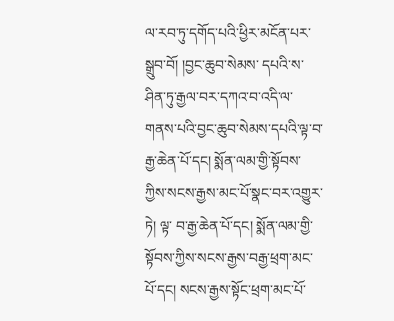ལ་རབ་ཏུ་དགོད་པའི་ཕྱིར་མངོན་པར་སྒྲུབ་བོ། །བྱང་ཆུབ་སེམས་ དཔའི་ས་ཤིན་ཏུ་རྒྱལ་བར་དཀའ་བ་འདི་ལ་གནས་པའི་བྱང་ཆུབ་སེམས་དཔའི་ལྟ་བ་རྒྱ་ཆེན་པོ་དང། སྨོན་ལམ་གྱི་སྟོབས་ཀྱིས་སངས་རྒྱས་མང་པོ་སྣང་བར་འགྱུར་ཏེ། ལྟ་ བ་རྒྱ་ཆེན་པོ་དང། སྨོན་ལམ་གྱི་སྟོབས་ཀྱིས་སངས་རྒྱས་བརྒྱ་ཕྲག་མང་པོ་དང། སངས་རྒྱས་སྟོང་ཕྲག་མང་པོ་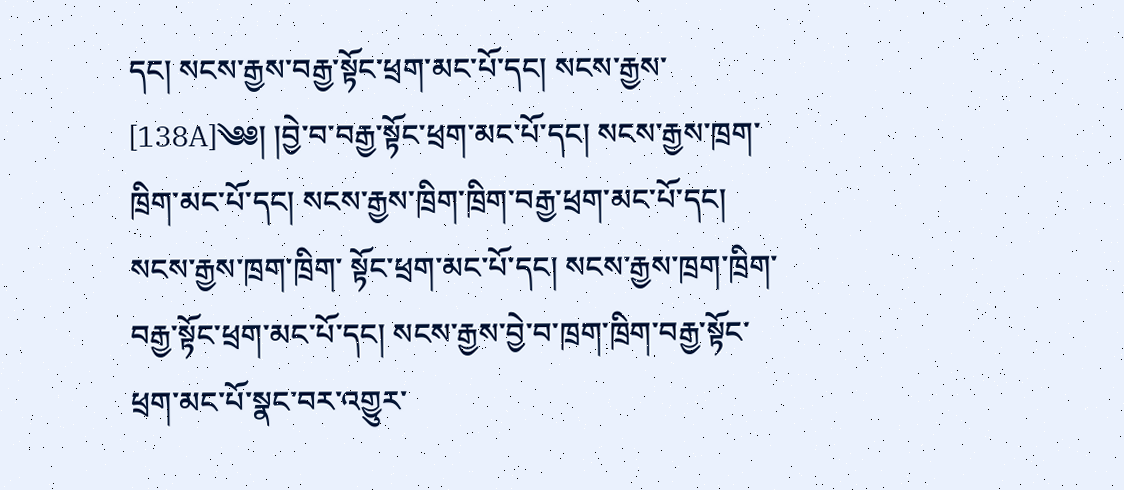དང། སངས་རྒྱས་བརྒྱ་སྟོང་ཕྲག་མང་པོ་དང། སངས་རྒྱས་ [138A]༄༅། །བྱེ་བ་བརྒྱ་སྟོང་ཕྲག་མང་པོ་དང། སངས་རྒྱས་ཁྲག་ཁྲིག་མང་པོ་དང། སངས་རྒྱས་ཁྲིག་ཁྲིག་བརྒྱ་ཕྲག་མང་པོ་དང། སངས་རྒྱས་ཁྲག་ཁྲིག་ སྟོང་ཕྲག་མང་པོ་དང། སངས་རྒྱས་ཁྲག་ཁྲིག་བརྒྱ་སྟོང་ཕྲག་མང་པོ་དང། སངས་རྒྱས་བྱེ་བ་ཁྲག་ཁྲིག་བརྒྱ་སྟོང་ཕྲག་མང་པོ་སྣང་བར་འགྱུར་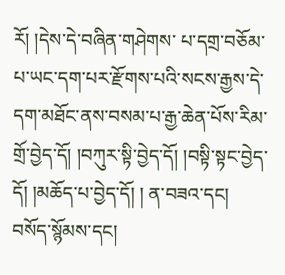རོ། །དེས་དེ་བཞིན་གཤེགས་ པ་དགྲ་བཅོམ་པ་ཡང་དག་པར་རྫོགས་པའི་སངས་རྒྱས་དེ་དག་མཐོང་ནས་བསམ་པ་རྒྱ་ཆེན་པོས་རིམ་གྲོ་བྱེད་དོ། །བཀུར་སྟི་བྱེད་དོ། །བསྟི་སྟང་བྱེད་དོ། །མཆོད་པ་བྱེད་དོ། ། ན་བཟའ་དང། བསོད་སྙོམས་དང།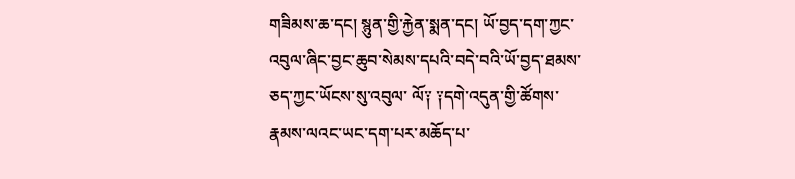གཟིམས་ཆ་དང། སྙུན་གྱི་རྐྱེན་སྨན་དང། ཡོ་བྱད་དག་ཀྱང་འབུལ་ཞིང་བྱང་ཆུབ་སེམས་དཔའི་བདེ་བའི་ཡོ་བྱད་ཐམས་ཅད་ཀྱང་ཡོངས་སུ་འབུལ་ ལོ༑ ༑དགེ་འདུན་གྱི་ཚོགས་རྣམས་ལའང་ཡང་དག་པར་མཆོད་པ་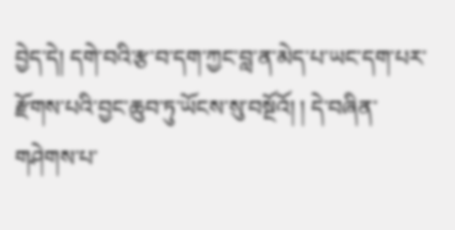བྱེད་དེ། དགེ་བའི་རྩ་བ་དག་ཀྱང་བླ་ན་མེད་པ་ཡང་དག་པར་རྫོགས་པའི་བྱང་ཆུབ་ཏུ་ཡོངས་སུ་བསྔོའོ། ། དེ་བཞིན་གཤེགས་པ་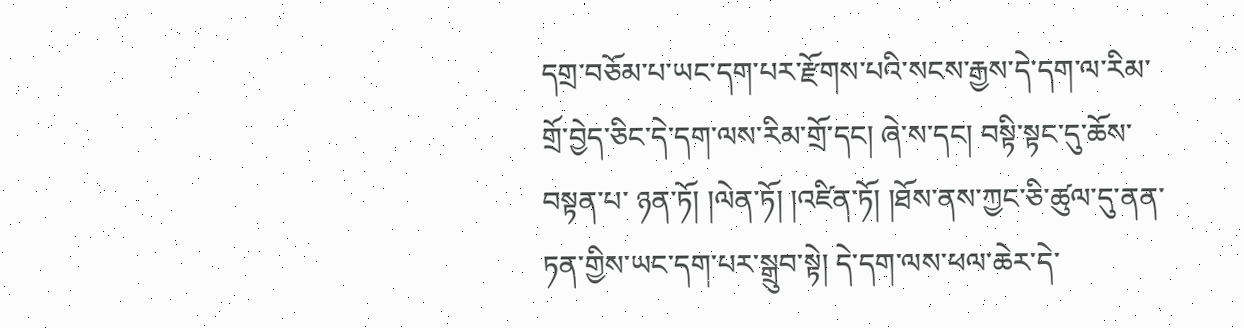དགྲ་བཅོམ་པ་ཡང་དག་པར་རྫོགས་པའི་སངས་རྒྱས་དེ་དག་ལ་རིམ་གྲོ་བྱེད་ཅིང་དེ་དག་ལས་རིམ་གྲོ་དང། ཞེ་ས་དང། བསྟི་སྟང་དུ་ཆོས་བསྟན་པ་ ཉན་ཏོ། །ལེན་ཏོ། །འཛིན་ཏོ། །ཐོས་ནས་ཀྱང་ཅི་ཚུལ་དུ་ནན་ཏན་གྱིས་ཡང་དག་པར་སྒྲུབ་སྟེ། དེ་དག་ལས་ཕལ་ཆེར་དེ་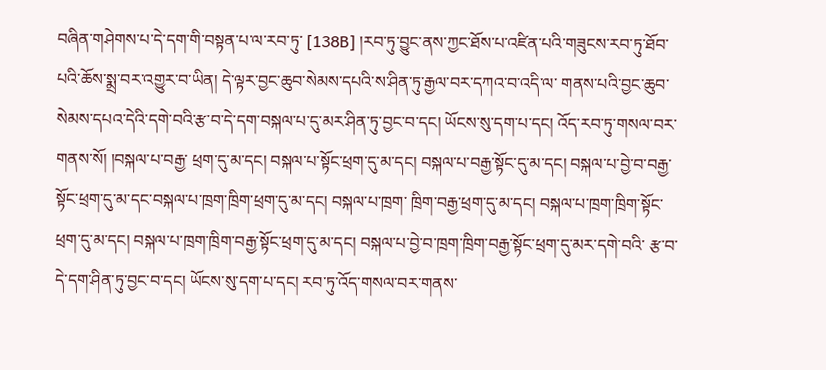བཞིན་གཤེགས་པ་དེ་དག་གི་བསྟན་པ་ལ་རབ་ཏུ་ [138B] །རབ་ཏུ་བྱུང་ནས་ཀྱང་ཐོས་པ་འཛིན་པའི་གཟུངས་རབ་ཏུ་ཐོབ་པའི་ཆོས་སྨྲ་བར་འགྱུར་བ་ཡིན། དེ་ལྟར་བྱང་ཆུབ་སེམས་དཔའི་ས་ཤིན་ཏུ་རྒྱལ་བར་དཀའ་བ་འདི་ལ་ གནས་པའི་བྱང་ཆུབ་སེམས་དཔའ་དེའི་དགེ་བའི་རྩ་བ་དེ་དག་བསྐལ་པ་དུ་མར་ཤིན་ཏུ་བྱང་བ་དང། ཡོངས་སུ་དག་པ་དང། འོད་རབ་ཏུ་གསལ་བར་གནས་སོ། །བསྐལ་པ་བརྒྱ་ ཕྲག་དུ་མ་དང། བསྐལ་པ་སྟོང་ཕྲག་དུ་མ་དང། བསྐལ་པ་བརྒྱ་སྟོང་དུ་མ་དང། བསྐལ་པ་བྱེ་བ་བརྒྱ་སྟོང་ཕྲག་དུ་མ་དང་བསྐལ་པ་ཁྲག་ཁྲིག་ཕྲག་དུ་མ་དང། བསྐལ་པ་ཁྲག་ ཁྲིག་བརྒྱ་ཕྲག་དུ་མ་དང། བསྐལ་པ་ཁྲག་ཁྲིག་སྟོང་ཕྲག་དུ་མ་དང། བསྐལ་པ་ཁྲག་ཁྲིག་བརྒྱ་སྟོང་ཕྲག་དུ་མ་དང། བསྐལ་པ་བྱེ་བ་ཁྲག་ཁྲིག་བརྒྱ་སྟོང་ཕྲག་དུ་མར་དགེ་བའི་ རྩ་བ་དེ་དག་ཤིན་ཏུ་བྱང་བ་དང། ཡོངས་སུ་དག་པ་དང། རབ་ཏུ་འོད་གསལ་བར་གནས་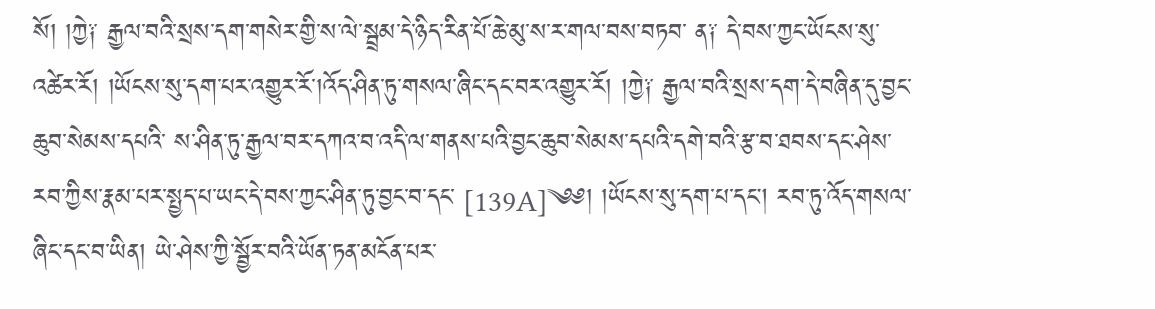སོ། །ཀྱེ༑ རྒྱལ་བའི་སྲས་དག་གསེར་གྱི་ས་ལེ་སྦྲམ་དེ་ཉིད་རིན་པོ་ཆེ་མུ་ས་ར་གལ་བས་བཏབ་ ན༑ དེ་བས་ཀྱང་ཡོངས་སུ་འཚེར་རོ། །ཡོངས་སུ་དག་པར་འགྱུར་རོ་།འོད་ཤིན་ཏུ་གསལ་ཞིང་དང་བར་འགྱུར་རོ། །ཀྱེ༑ རྒྱལ་བའི་སྲས་དག་དེ་བཞིན་དུ་བྱང་ཆུབ་སེམས་དཔའི་ ས་ཤིན་ཏུ་རྒྱལ་བར་དཀའ་བ་འདི་ལ་གནས་པའི་བྱང་ཆུབ་སེམས་དཔའི་དགེ་བའི་རྩ་བ་ཐབས་དང་ཤེས་རབ་ཀྱིས་རྣམ་པར་སྤྱད་པ་ཡང་དེ་བས་ཀྱང་ཤིན་ཏུ་བྱང་བ་དང་ [139A]༄༅། །ཡོངས་སུ་དག་པ་དང། རབ་ཏུ་འོད་གསལ་ཞིང་དང་བ་ཡིན། ཡེ་ཤེས་ཀྱི་སྦྱོར་བའི་ཡོན་ཏན་མངོན་པར་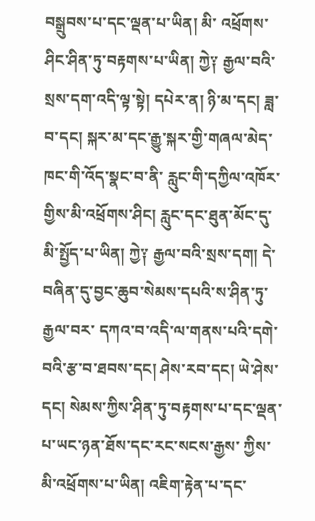བསྒྲུབས་པ་དང་ལྡན་པ་ཡིན། མི་ འཕྲོགས་ཤིང་ཤིན་ཏུ་བརྟགས་པ་ཡིན། ཀྱེ༑ རྒྱལ་བའི་སྲས་དག་འདི་ལྟ་སྟེ། དཔེར་ན། ཉི་མ་དང། ཟླ་བ་དང། སྐར་མ་དང་རྒྱུ་སྐར་གྱི་གཞལ་མེད་ཁང་གི་འོད་སྣང་བ་ནི་ རླུང་གི་དཀྱིལ་འཁོར་གྱིས་མི་འཕྲོགས་ཤིང། རླུང་དང་ཐུན་མོང་དུ་མི་སྤྱོད་པ་ཡིན། ཀྱེ༑ རྒྱལ་བའི་སྲས་དག། དེ་བཞིན་དུ་བྱང་ཆུབ་སེམས་དཔའི་ས་ཤིན་ཏུ་རྒྱལ་བར་ དཀའ་བ་འདི་ལ་གནས་པའི་དགེ་བའི་རྩ་བ་ཐབས་དང། ཤེས་རབ་དང། ཡེ་ཤེས་དང། སེམས་ཀྱིས་ཤིན་ཏུ་བརྟགས་པ་དང་ལྡན་པ་ཡང་ཉན་ཐོས་དང་རང་སངས་རྒྱས་ ཀྱིས་མི་འཕྲོགས་པ་ཡིན། འཇིག་རྟེན་པ་དང་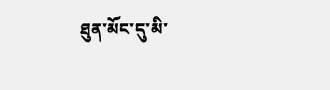ཐུན་མོང་དུ་མི་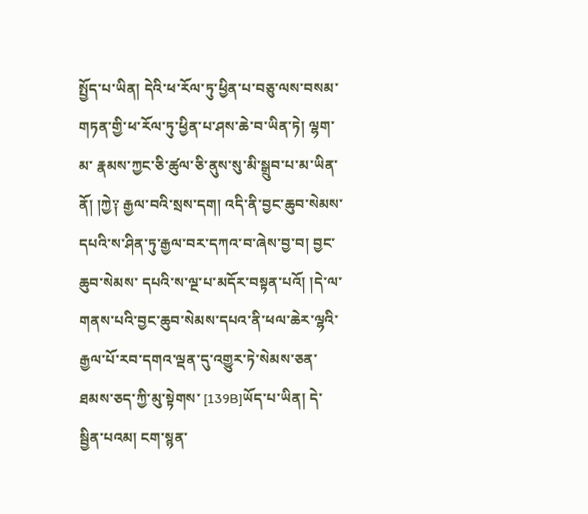སྤྱོད་པ་ཡིན། དེའི་ཕ་རོལ་ཏུ་ཕྱིན་པ་བཅུ་ལས་བསམ་གཏན་གྱི་ཕ་རོལ་ཏུ་ཕྱིན་པ་ཤས་ཆེ་བ་ཡིན་ཏེ། ལྷག་མ་ རྣམས་ཀྱང་ཅི་ཚུལ་ཅི་ནུས་སུ་མི་སྒྲུབ་པ་མ་ཡིན་ནོ། །ཀྱེ༑ རྒྱལ་བའི་སྲས་དག། འདི་ནི་བྱང་ཆུབ་སེམས་དཔའི་ས་ཤིན་ཏུ་རྒྱལ་བར་དཀའ་བ་ཞེས་བྱ་བ། བྱང་ཆུབ་སེམས་ དཔའི་ས་ལྔ་པ་མདོར་བསྟན་པའོ། །དེ་ལ་གནས་པའི་བྱང་ཆུབ་སེམས་དཔའ་ནི་ཕལ་ཆེར་ལྷའི་རྒྱལ་པོ་རབ་དགའ་ལྡན་དུ་འགྱུར་ཏེ་སེམས་ཅན་ཐམས་ཅད་ཀྱི་མུ་སྟེགས་ [139B]ཡོད་པ་ཡིན། དེ་སྦྱིན་པའམ། ངག་སྙན་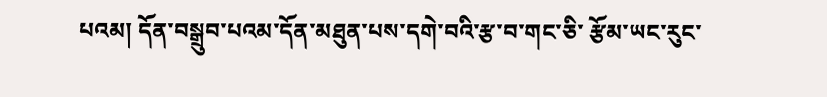པའམ། དོན་བསྒྲུབ་པའམ་དོན་མཐུན་པས་དགེ་བའི་རྩ་བ་གང་ཅི་ རྩོམ་ཡང་རུང་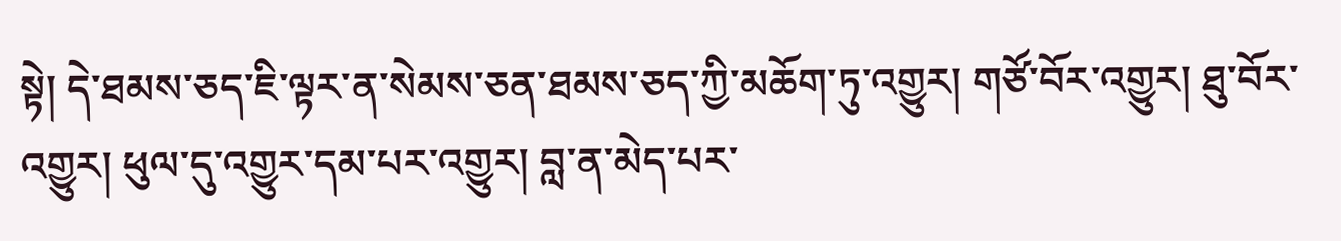སྟེ། དེ་ཐམས་ཅད་ཇི་ལྟར་ན་སེམས་ཅན་ཐམས་ཅད་ཀྱི་མཆོག་ཏུ་འགྱུར། གཙོ་བོར་འགྱུར། ཐུ་བོར་འགྱུར། ཕུལ་དུ་འགྱུར་དམ་པར་འགྱུར། བླ་ན་མེད་པར་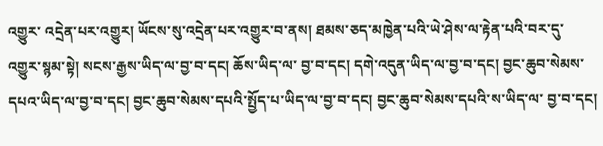འགྱུར་ འདྲེན་པར་འགྱུར། ཡོངས་སུ་འདྲེན་པར་འགྱུར་བ་ནས། ཐམས་ཅད་མཁྱེན་པའི་ཡེ་ཤེས་ལ་རྟེན་པའི་བར་དུ་འགྱུར་སྙམ་སྟེ། སངས་རྒྱས་ཡིད་ལ་བྱ་བ་དང། ཆོས་ཡིད་ལ་ བྱ་བ་དང། དགེ་འདུན་ཡིད་ལ་བྱ་བ་དང། བྱང་ཆུབ་སེམས་དཔའ་ཡིད་ལ་བྱ་བ་དང། བྱང་ཆུབ་སེམས་དཔའི་སྤྱོད་པ་ཡིད་ལ་བྱ་བ་དང། བྱང་ཆུབ་སེམས་དཔའི་ས་ཡིད་ལ་ བྱ་བ་དང།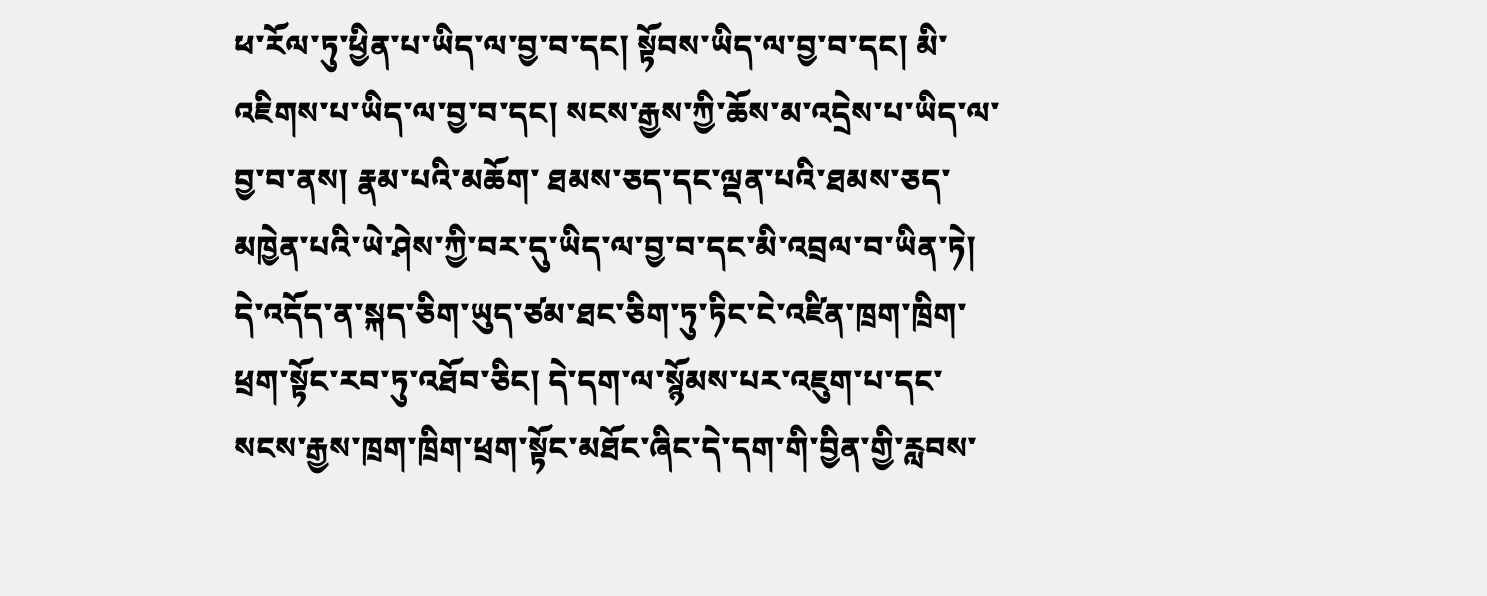ཕ་རོལ་ཏུ་ཕྱིན་པ་ཡིད་ལ་བྱ་བ་དང། སྟོབས་ཡིད་ལ་བྱ་བ་དང། མི་འཇིགས་པ་ཡིད་ལ་བྱ་བ་དང། སངས་རྒྱས་ཀྱི་ཆོས་མ་འདྲེས་པ་ཡིད་ལ་བྱ་བ་ནས། རྣམ་པའི་མཆོག་ ཐམས་ཅད་དང་ལྡན་པའི་ཐམས་ཅད་མཁྱེན་པའི་ཡེ་ཤེས་ཀྱི་བར་དུ་ཡིད་ལ་བྱ་བ་དང་མི་འབྲལ་བ་ཡིན་ཏེ། དེ་འདོད་ན་སྐད་ཅིག་ཡུད་ཙམ་ཐང་ཅིག་ཏུ་ཏིང་ངེ་འཛིན་ཁྲག་ཁྲིག་ ཕྲག་སྟོང་རབ་ཏུ་འཐོབ་ཅིང། དེ་དག་ལ་སྙོམས་པར་འཇུག་པ་དང་སངས་རྒྱས་ཁྲག་ཁྲིག་ཕྲག་སྟོང་མཐོང་ཞིང་དེ་དག་གི་བྱིན་གྱི་རླབས་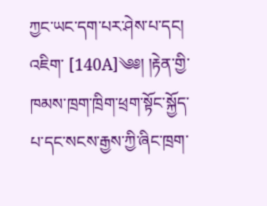ཀྱང་ཡང་དག་པར་ཤེས་པ་དང། འཇིག་ [140A]༄༅། །རྟེན་གྱི་ཁམས་ཁྲག་ཁྲིག་ཕྲག་སྟོང་སྐྱོད་པ་དང་སངས་རྒྱས་ཀྱི་ཞིང་ཁྲག་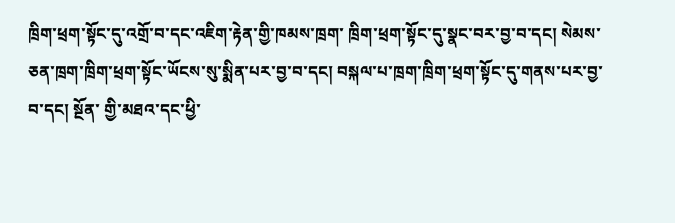ཁྲིག་ཕྲག་སྟོང་དུ་འགྲོ་བ་དང་འཇིག་རྟེན་གྱི་ཁམས་ཁྲག་ ཁྲིག་ཕྲག་སྟོང་དུ་སྣང་བར་བྱ་བ་དང། སེམས་ཅན་ཁྲག་ཁྲིག་ཕྲག་སྟོང་ཡོངས་སུ་སྨིན་པར་བྱ་བ་དང། བསྐལ་པ་ཁྲག་ཁྲིག་ཕྲག་སྟོང་དུ་གནས་པར་བྱ་བ་དང། སྔོན་ གྱི་མཐའ་དང་ཕྱི་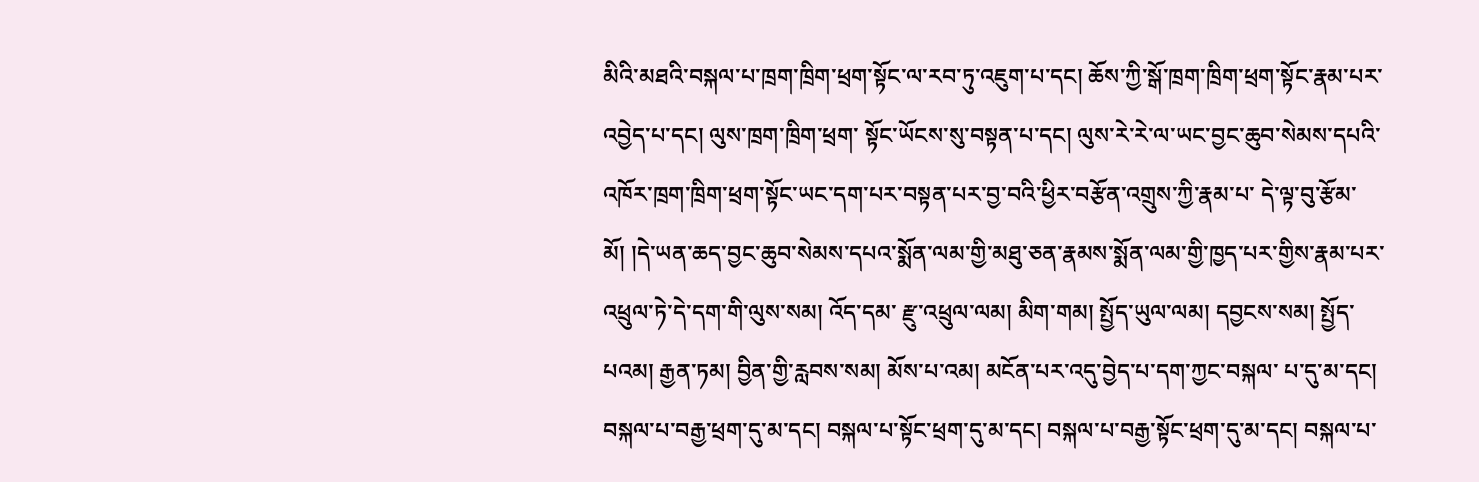མིའི་མཐའི་བསྐལ་པ་ཁྲག་ཁྲིག་ཕྲག་སྟོང་ལ་རབ་ཏུ་འཇུག་པ་དང། ཆོས་ཀྱི་སྒོ་ཁྲག་ཁྲིག་ཕྲག་སྟོང་རྣམ་པར་འབྱེད་པ་དང། ལུས་ཁྲག་ཁྲིག་ཕྲག་ སྟོང་ཡོངས་སུ་བསྟན་པ་དང། ལུས་རེ་རེ་ལ་ཡང་བྱང་ཆུབ་སེམས་དཔའི་འཁོར་ཁྲག་ཁྲིག་ཕྲག་སྟོང་ཡང་དག་པར་བསྟན་པར་བྱ་བའི་ཕྱིར་བརྩོན་འགྲུས་ཀྱི་རྣམ་པ་ དེ་ལྟ་བུ་རྩོམ་མོ། །དེ་ཡན་ཆད་བྱང་ཆུབ་སེམས་དཔའ་སྨོན་ལམ་གྱི་མཐུ་ཅན་རྣམས་སྨོན་ལམ་གྱི་ཁྱད་པར་གྱིས་རྣམ་པར་འཕྲུལ་ཏེ་དེ་དག་གི་ལུས་སམ། འོད་དམ་ རྫུ་འཕྲུལ་ལམ། མིག་གམ། སྤྱོད་ཡུལ་ལམ། དབྱངས་སམ། སྤྱོད་པའམ། རྒྱན་ཏམ། བྱིན་གྱི་རླབས་སམ། མོས་པ་འམ། མངོན་པར་འདུ་བྱེད་པ་དག་ཀྱང་བསྐལ་ པ་དུ་མ་དང། བསྐལ་པ་བརྒྱ་ཕྲག་དུ་མ་དང། བསྐལ་པ་སྟོང་ཕྲག་དུ་མ་དང། བསྐལ་པ་བརྒྱ་སྟོང་ཕྲག་དུ་མ་དང། བསྐལ་པ་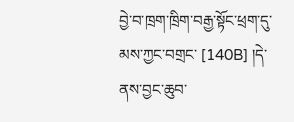བྱེ་བ་ཁྲག་ཁྲིག་བརྒྱ་སྟོང་ཕྲག་དུ་མས་ཀྱང་བགྲང་ [140B] །དེ་ནས་བྱང་ཆུབ་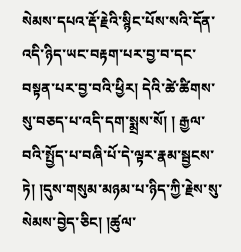སེམས་དཔའ་རྡོ་རྗེའི་སྙིང་པོས་སའི་དོན་འདི་ཉིད་ཡང་བརྟག་པར་བྱ་བ་དང་བསྟན་པར་བྱ་བའི་ཕྱིར། དེའི་ཚེ་ཚིགས་སུ་བཅད་པ་འདི་དག་སྨྲས་སོ། ། རྒྱལ་བའི་སྤྱོད་པ་བཞི་པོ་དེ་ལྟར་རྣམ་སྦྱངས་ཏེ། །དུས་གསུམ་མཉམ་པ་ཉིད་ཀྱི་རྗེས་སུ་སེམས་བྱེད་ཅིང། །ཚུལ་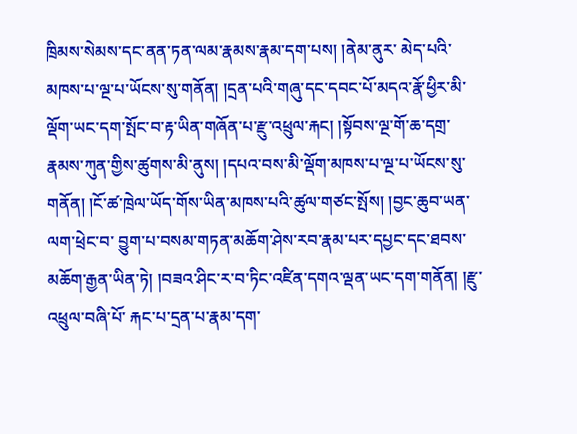ཁྲིམས་སེམས་དང་ནན་ཏན་ལམ་རྣམས་རྣམ་དག་པས། །ནེམ་ནུར་ མེད་པའི་མཁས་པ་ལྔ་པ་ཡོངས་སུ་གནོན། །དྲན་པའི་གཞུ་དང་དབང་པོ་མདའ་རྣོ་ཕྱིར་མི་ལྡོག་ཡང་དག་སྤོང་བ་རྟ་ཡིན་གཞོན་པ་རྫུ་འཕྲུལ་རྐང། །སྟོབས་ལྔ་གོ་ཆ་དགྲ་ རྣམས་ཀུན་གྱིས་ཚུགས་མི་ནུས། །དཔའ་བས་མི་ལྡོག་མཁས་པ་ལྔ་པ་ཡོངས་སུ་གནོན། །ངོ་ཚ་ཁྲེལ་ཡོད་གོས་ཡིན་མཁས་པའི་ཚུལ་གཙང་སྤོས། །བྱང་ཆུབ་ཡན་ལག་ཕྲེང་བ་ བྱུག་པ་བསམ་གཏན་མཆོག་ཤེས་རབ་རྣམ་པར་དཔྱང་དང་ཐབས་མཆོག་རྒྱན་ཡིན་ཏེ། །བཟའ་ཤིང་ར་བ་ཏིང་འཛིན་དགའ་ལྡན་ཡང་དག་གནོན། །རྫུ་འཕྲུལ་བཞི་པོ་ རྐང་པ་དྲན་པ་རྣམ་དག་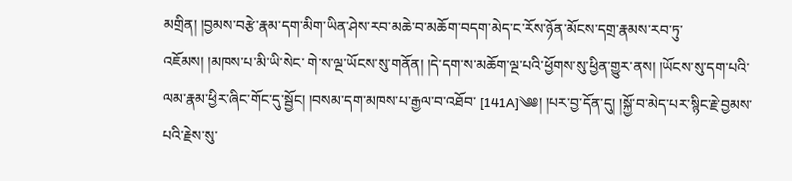མགྲིན། །བྱམས་བརྩེ་རྣམ་དག་མིག་ཡིན་ཤེས་རབ་མཆེ་བ་མཆོག་བདག་མེད་ང་རོས་ཉོན་མོངས་དགྲ་རྣམས་རབ་ཏུ་འཇོམས། །མཁས་པ་མི་ཡི་སེང་ གེ་ས་ལྔ་ཡོངས་སུ་གནོན། །དེ་དག་ས་མཆོག་ལྔ་པའི་ཕྱོགས་སུ་ཕྱིན་གྱུར་ནས། །ཡོངས་སུ་དག་པའི་ལམ་རྣམ་ཕྱིར་ཞིང་གོང་དུ་སྦྱོང། །བསམ་དག་མཁས་པ་རྒྱལ་བ་འཐོབ་ [141A]༄༅། །པར་བྱ་དོན་དུ། །སྐྱོ་བ་མེད་པར་སྙིང་རྗེ་བྱམས་པའི་རྗེས་སུ་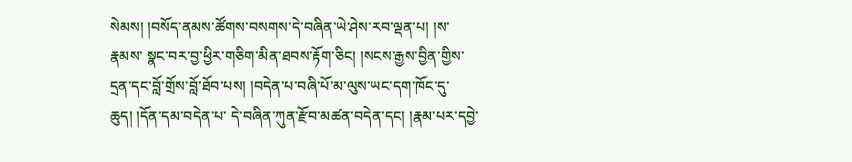སེམས། །བསོད་ནམས་ཚོགས་བསགས་དེ་བཞིན་ཡེ་ཤེས་རབ་ལྡན་པ། །ས་རྣམས་ སྣང་བར་བྱ་ཕྱིར་གཅིག་མིན་ཐབས་རྟོག་ཅིང། །སངས་རྒྱས་བྱིན་གྱིས་དྲན་དང་བློ་གྲོས་བློ་ཐོབ་པས། །བདེན་པ་བཞི་པོ་མ་ལུས་ཡང་དག་ཁོང་དུ་ཆུད། །དོན་དམ་བདེན་པ་ དེ་བཞིན་ཀུན་རྫོབ་མཚན་བདེན་དང། །རྣམ་པར་དབྱེ་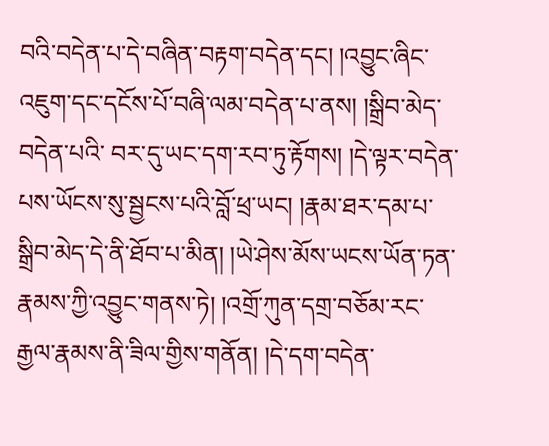བའི་བདེན་པ་དེ་བཞིན་བརྟག་བདེན་དང། །འབྱུང་ཞིང་འཇུག་དང་དངོས་པོ་བཞི་ལམ་བདེན་པ་ནས། །སྒྲིབ་མེད་བདེན་པའི་ བར་དུ་ཡང་དག་རབ་ཏུ་རྟོགས། །དེ་ལྟར་བདེན་པས་ཡོངས་སུ་སྦྱངས་པའི་བློ་ཕྲ་ཡང། །རྣམ་ཐར་དམ་པ་སྒྲིབ་མེད་དེ་ནི་ཐོབ་པ་མིན། །ཡེ་ཤེས་མོས་ཡངས་ཡོན་ཏན་ རྣམས་ཀྱི་འབྱུང་གནས་ཏེ། །འགྲོ་ཀུན་དགྲ་བཅོམ་རང་རྒྱལ་རྣམས་ནི་ཟིལ་གྱིས་གནོན། །དེ་དག་བདེན་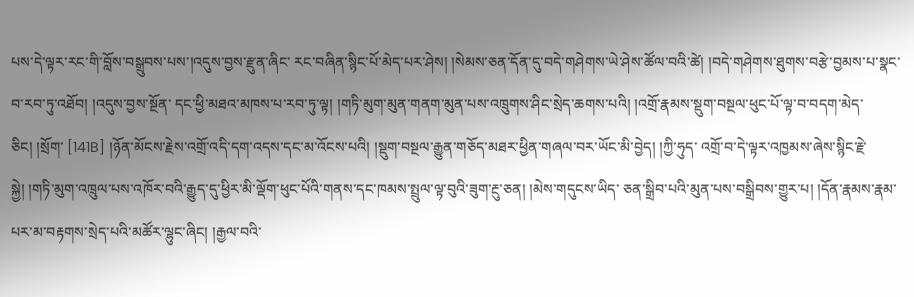པས་དེ་ལྟར་རང་གི་བློས་བསྒྲུབས་པས་།འདུས་བྱས་རྫུན་ཞིང་ རང་བཞིན་སྙིང་པོ་མེད་པར་ཤེས། །སེམས་ཅན་དོན་དུ་བདེ་གཤེགས་ཡེ་ཤེས་ཚོལ་བའི་ཚེ། །བདེ་གཤེགས་ཐུགས་བརྩེ་བྱམས་པ་སྣང་བ་རབ་ཏུ་འཐོབ། །འདུས་བྱས་སྔོན་ དང་ཕྱི་མཐའ་མཁས་པ་རབ་ཏུ་ལྟ། །གཏི་མུག་མུན་གནག་མུན་པས་འཁྲུགས་ཤིང་སྲེད་ཆགས་པའི། །འགྲོ་རྣམས་སྡུག་བསྔལ་ཕུང་པོ་ལྟ་བ་བདག་མེད་ཅིང། །སྲོག་ [141B] །ཉོན་མོངས་རྗེས་འགྲོ་འདི་དག་འདས་དང་མ་འོངས་པའི། །སྡུག་བསྔལ་རྒྱུན་གཅོད་མཐར་ཕྱིན་གཞལ་བར་ཡོང་མི་བྱེད། །ཀྱི་ཧུད་ འགྲོ་བ་དེ་ལྟར་འཁྱམས་ཞེས་སྙིང་རྗེ་སྐྱེ། །གཏི་མུག་འཁྲུལ་པས་འཁོར་བའི་རྒྱུད་དུ་ཕྱིར་མི་ལྡོག་ཕུང་པོའི་གནས་དང་ཁམས་སྤྲུལ་ལྟ་བུའི་ཟུག་རྔུ་ཅན། །མེས་གདུངས་ཡིད་ ཅན་སྒྲིབ་པའི་མུན་པས་བསྒྲིབས་གྱུར་པ། །དོན་རྣམས་རྣམ་པར་མ་བརྟགས་སྲེད་པའི་མཚོར་ལྷུང་ཞིང། །རྒྱལ་བའི་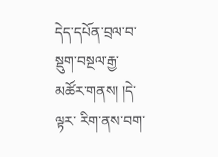དེད་དཔོན་བྲལ་བ་སྡུག་བསྔལ་རྒྱ་མཚོར་གནས། །དེ་ལྟར་ རིག་ནས་བག་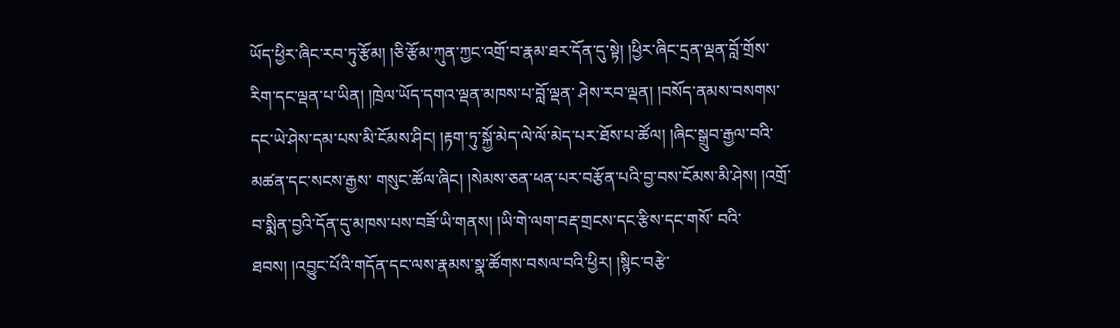ཡོད་ཕྱིར་ཞིང་རབ་ཏུ་རྩོམ། །ཅི་རྩོམ་ཀུན་ཀྱང་འགྲོ་བ་རྣམ་ཐར་དོན་དུ་སྟེ། །ཕྱིར་ཞིང་དྲན་ལྡན་བློ་གྲོས་རིག་དང་ལྡན་པ་ཡིན། །ཁྲེལ་ཡོད་དགའ་ལྡན་མཁས་པ་བློ་ལྡན་ ཤེས་རབ་ལྡན། །བསོད་ནམས་བསགས་དང་ཡེ་ཤེས་དམ་པས་མི་ངོམས་ཤིང། །རྟག་ཏུ་སྐྱོ་མེད་ལེ་ལོ་མེད་པར་ཐོས་པ་ཚོལ། །ཞིང་སྒྲུབ་རྒྱལ་བའི་མཚན་དང་སངས་རྒྱས་ གསུང་ཚོལ་ཞིང། །སེམས་ཅན་ཕན་པར་བརྩོན་པའི་བྱ་བས་ངོམས་མི་ཤེས། །འགྲོ་བ་སྨིན་བྱའི་དོན་དུ་མཁས་པས་བཟོ་ཡི་གནས། །ཡི་གེ་ལག་བརྡ་གྲངས་དང་རྩིས་དང་གསོ་ བའི་ཐབས། །འབྱུང་པོའི་གདོན་དང་ལས་རྣམས་སྣ་ཚོགས་བསལ་བའི་ཕྱིར། །སྙིང་བརྩེ་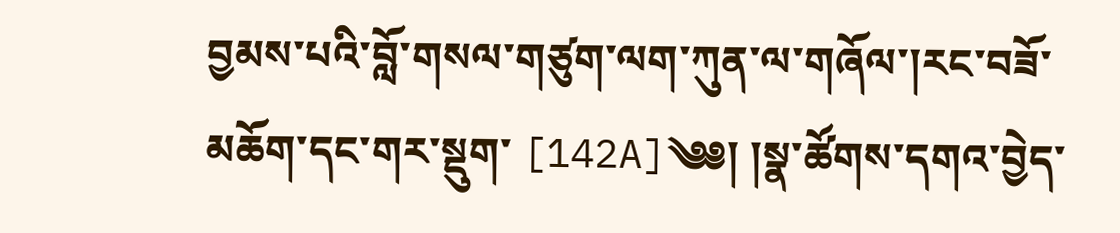བྱམས་པའི་བློ་གསལ་གཙུག་ལག་ཀུན་ལ་གཞོལ་།རང་བཟོ་མཆོག་དང་གར་སྡུག་ [142A]༄༅། །སྣ་ཚོགས་དགའ་བྱེད་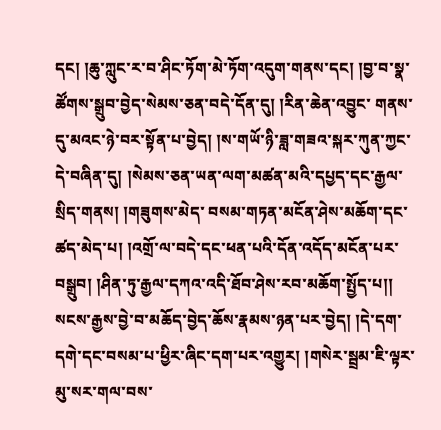དང། །ཆུ་ཀླུང་ར་བ་ཤིང་ཏོག་མེ་ཏོག་འདུག་གནས་དང། །བྱ་བ་སྣ་ཚོགས་སྒྲུབ་བྱེད་སེམས་ཅན་བདེ་དོན་དུ། །རིན་ཆེན་འབྱུང་ གནས་དུ་མའང་ཉེ་བར་སྟོན་པ་བྱེད། །ས་གཡོ་ཉི་ཟླ་གཟའ་སྐར་ཀུན་ཀྱང་དེ་བཞིན་དུ། །སེམས་ཅན་ཡན་ལག་མཚན་མའི་དཔྱད་དང་རྒྱལ་སྲིད་གནས། །གཟུགས་མེད་ བསམ་གཏན་མངོན་ཤེས་མཆོག་དང་ཚད་མེད་པ། །འགྲོ་ལ་བདེ་དང་ཕན་པའི་དོན་འདོད་མངོན་པར་བསྒྲུབ། །ཤིན་ཏུ་རྒྱལ་དཀའ་འདི་ཐོབ་ཤེས་རབ་མཆོག་སྤྱོད་པ།། སངས་རྒྱས་བྱེ་བ་མཆོད་བྱེད་ཆོས་རྣམས་ཉན་པར་བྱེད། །དེ་དག་དགེ་དང་བསམ་པ་ཕྱིར་ཞིང་དག་པར་འགྱུར། །གསེར་སྦྲམ་ཇི་ལྟར་མུ་སར་གལ་བས་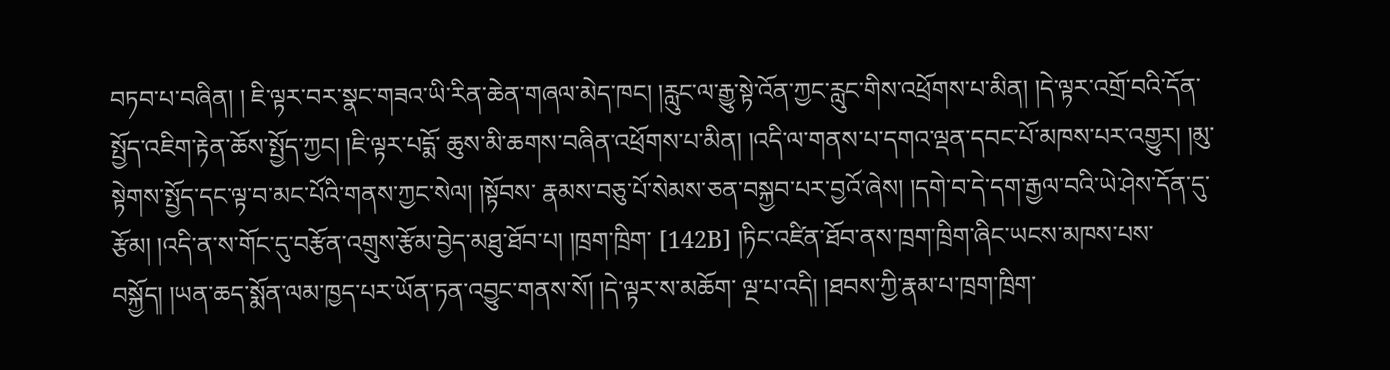བཏབ་པ་བཞིན། ། ཇི་ལྟར་བར་སྣང་གཟའ་ཡི་རིན་ཆེན་གཞལ་མེད་ཁང། །རླུང་ལ་རྒྱུ་སྟེ་འོན་ཀྱང་རླུང་གིས་འཕྲོགས་པ་མིན། །དེ་ལྟར་འགྲོ་བའི་དོན་སྤྱོད་འཇིག་རྟེན་ཆོས་སྤྱོད་ཀྱང། །ཇི་ལྟར་པདྨོ་ ཆུས་མི་ཆགས་བཞིན་འཕྲོགས་པ་མིན། །འདི་ལ་གནས་པ་དགའ་ལྡན་དབང་པོ་མཁས་པར་འགྱུར། །མུ་སྟེགས་སྤྱོད་དང་ལྟ་བ་མང་པོའི་གནས་ཀྱང་སེལ། །སྟོབས་ རྣམས་བཅུ་པོ་སེམས་ཅན་བསྐྱབ་པར་བྱའོ་ཞེས། །དགེ་བ་དེ་དག་རྒྱལ་བའི་ཡེ་ཤེས་དོན་དུ་རྩོམ། །འདི་ན་ས་གོང་དུ་བརྩོན་འགྲུས་རྩོམ་བྱེད་མཐུ་ཐོབ་པ། །ཁྲག་ཁྲིག་ [142B] །ཏིང་འཛིན་ཐོབ་ནས་ཁྲག་ཁྲིག་ཞིང་ཡངས་མཁས་པས་བསྐྱོད། །ཡན་ཆད་སྨོན་ལམ་ཁྱད་པར་ཡོན་ཏན་འབྱུང་གནས་སོ། །དེ་ལྟར་ས་མཆོག་ ལྔ་པ་འདི། །ཐབས་ཀྱི་རྣམ་པ་ཁྲག་ཁྲིག་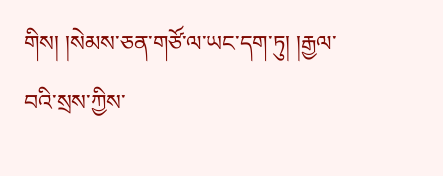གིས། །སེམས་ཅན་གཙོ་ལ་ཡང་དག་ཏུ། །རྒྱལ་བའི་སྲས་ཀྱིས་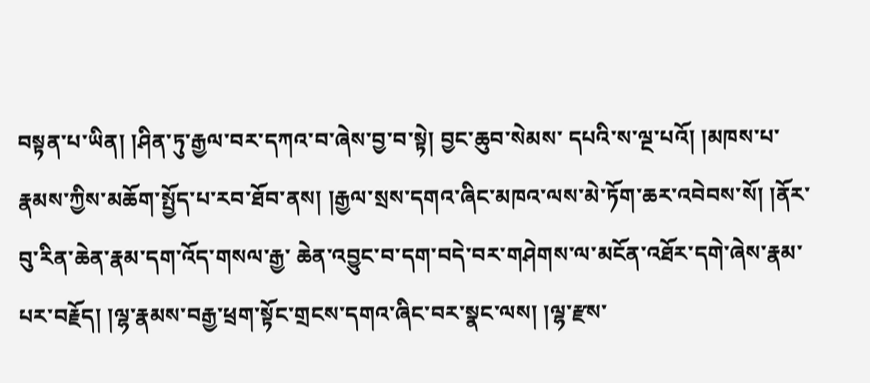བསྟན་པ་ཡིན། །ཤིན་ཏུ་རྒྱལ་བར་དཀའ་བ་ཞེས་བྱ་བ་སྟེ། བྱང་ཆུབ་སེམས་ དཔའི་ས་ལྔ་པའོ། །མཁས་པ་རྣམས་ཀྱིས་མཆོག་སྤྱོད་པ་རབ་ཐོབ་ནས། །རྒྱལ་སྲས་དགའ་ཞིང་མཁའ་ལས་མེ་ཏོག་ཆར་འབེབས་སོ། །ནོར་བུ་རིན་ཆེན་རྣམ་དག་འོད་གསལ་རྒྱ་ ཆེན་འབྱུང་བ་དག་བདེ་བར་གཤེགས་ལ་མངོན་འཐོར་དགེ་ཞེས་རྣམ་པར་བརྗོད། །ལྷ་རྣམས་བརྒྱ་ཕྲག་སྟོང་གྲངས་དགའ་ཞིང་བར་སྣང་ལས། །ལྷ་རྫས་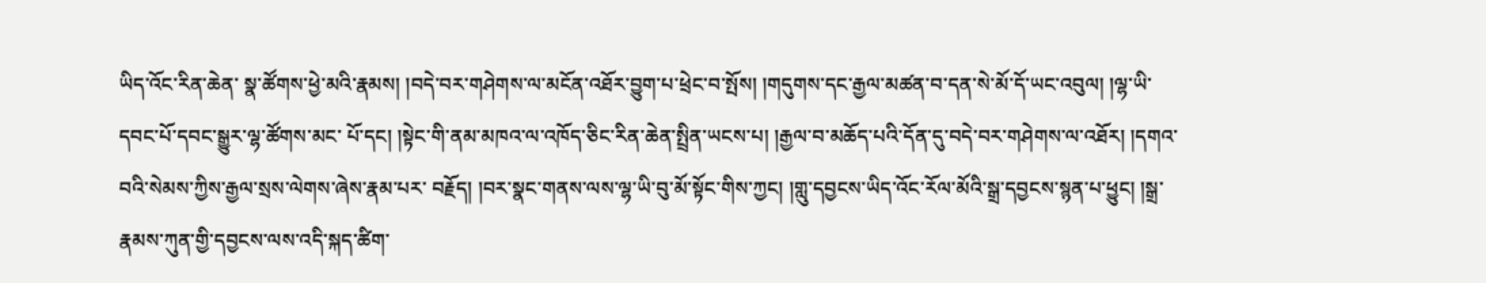ཡིད་འོང་རིན་ཆེན་ སྣ་ཚོགས་ཕྱེ་མའི་རྣམས། །བདེ་བར་གཤེགས་ལ་མངོན་འཐོར་བྱུག་པ་ཕྲེང་བ་སྤོས། །གདུགས་དང་རྒྱལ་མཚན་བ་དན་སེ་མོ་དོ་ཡང་འབུལ། །ལྷ་ཡི་དབང་པོ་དབང་སྒྱུར་ལྷ་ཚོགས་མང་ པོ་དང། །སྟེང་གི་ནམ་མཁའ་ལ་འཁོད་ཅིང་རིན་ཆེན་སྤྲིན་ཡངས་པ། །རྒྱལ་བ་མཆོད་པའི་དོན་དུ་བདེ་བར་གཤེགས་ལ་འཐོར། །དགའ་བའི་སེམས་ཀྱིས་རྒྱལ་སྲས་ལེགས་ཞེས་རྣམ་པར་ བརྗོད། །བར་སྣང་གནས་ལས་ལྷ་ཡི་བུ་མོ་སྟོང་གིས་ཀྱང། །གླུ་དབྱངས་ཡིད་འོང་རོལ་མོའི་སྒྲ་དབྱངས་སྙན་པ་ཕྱུང། །སྒྲ་རྣམས་ཀུན་གྱི་དབྱངས་ལས་འདི་སྐད་ཚིག་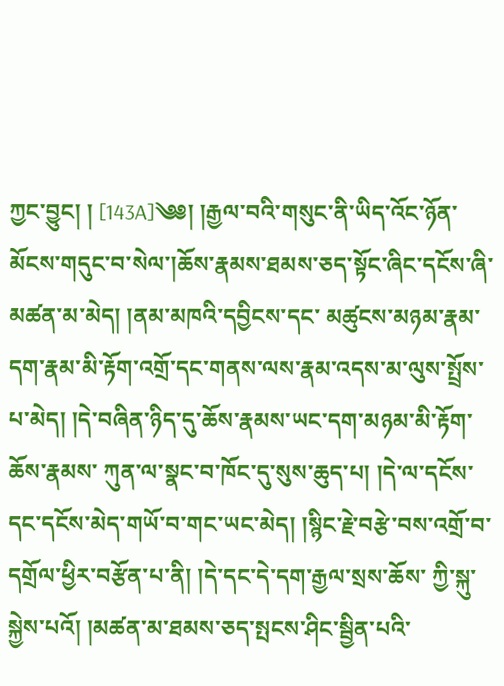ཀྱང་བྱུང། ། [143A]༄༅། །རྒྱལ་བའི་གསུང་ནི་ཡིད་འོང་ཉོན་མོངས་གདུང་བ་སེལ་།ཆོས་རྣམས་ཐམས་ཅད་སྟོང་ཞིང་དངོས་ཞི་མཚན་མ་མེད། །ནམ་མཁའི་དབྱིངས་དང་ མཚུངས་མཉམ་རྣམ་དག་རྣམ་མི་རྟོག་འགྲོ་དང་གནས་ལས་རྣམ་འདས་མ་ལུས་སྤྲོས་པ་མེད། །དེ་བཞིན་ཉིད་དུ་ཆོས་རྣམས་ཡང་དག་མཉམ་མི་རྟོག་ཆོས་རྣམས་ ཀུན་ལ་སྣང་བ་ཁོང་དུ་སུས་ཆུད་པ། །དེ་ལ་དངོས་དང་དངོས་མེད་གཡོ་བ་གང་ཡང་མེད། །སྙིང་རྗེ་བརྩེ་བས་འགྲོ་བ་དགྲོལ་ཕྱིར་བརྩོན་པ་ནི། །དེ་དང་དེ་དག་རྒྱལ་སྲས་ཆོས་ ཀྱི་སྐུ་སྐྱེས་པའོ། །མཚན་མ་ཐམས་ཅད་སྤངས་ཤིང་སྦྱིན་པའི་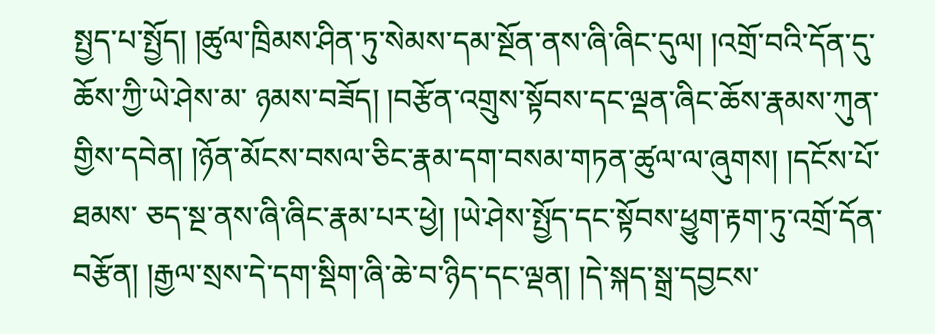སྤྱད་པ་སྤྱོད། །ཚུལ་ཁྲིམས་ཤིན་ཏུ་སེམས་དམ་སྔོན་ནས་ཞི་ཞིང་དུལ། །འགྲོ་བའི་དོན་དུ་ཆོས་ཀྱི་ཡེ་ཤེས་མ་ ཉམས་བཟོད། །བརྩོན་འགྲུས་སྟོབས་དང་ལྡན་ཞིང་ཆོས་རྣམས་ཀུན་གྱིས་དབེན། །ཉོན་མོངས་བསལ་ཅིང་རྣམ་དག་བསམ་གཏན་ཚུལ་ལ་ཞུགས། །དངོས་པོ་ཐམས་ ཅད་སྔ་ནས་ཞི་ཞིང་རྣམ་པར་ཕྱེ། །ཡེ་ཤེས་སྤྱོད་དང་སྟོབས་ཕྱུག་རྟག་ཏུ་འགྲོ་དོན་བརྩོན། །རྒྱལ་སྲས་དེ་དག་སྡིག་ཞི་ཆེ་བ་ཉིད་དང་ལྡན། །དེ་སྐད་སྒྲ་དབྱངས་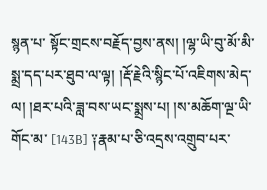སྙན་པ་ སྟོང་གྲངས་བརྗོད་བྱས་ནས། །ལྷ་ཡི་བུ་མོ་མི་སྨྲ་དད་པར་ཐུབ་ལ་ལྟ། །རྡོ་རྗེའི་སྙིང་པོ་འཇིགས་མེད་ལ། །ཐར་པའི་ཟླ་བས་ཡང་སྨྲས་པ། །ས་མཆོག་ལྔ་ཡི་གོང་མ་ [143B] ༑རྣམ་པ་ཅི་འདྲས་འགྲུབ་པར་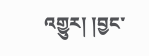འགྱུར། །བྱང་